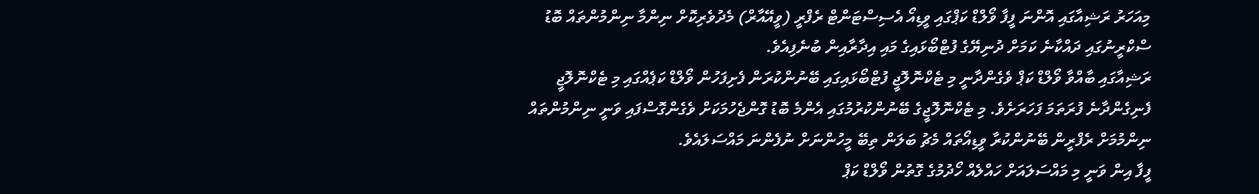މިއަހަރު ރަޝިއާގައި އޮންނަ ފީފާ ވޯލްޑް ކަޕްގައި ވީޑިއޯ އެސިސްޓަންޓް ރެފްރީ (ވީއޭއާރް) މެދުވެރިކޮށް ނިންމާ ނިންމުންތައް ބޮޑު ސްކްރީނުގައި ދައްކާނެ ކަމަށް ދުނިޔޭގެ ފުޓްބޯޅައިގެ މައި އިދާރާއިން ބުނެފިއެވެ.
ރަޝިއާގައި ބާއްވާ ވޯލްޑް ކަޕް ވެގެންދާނީ މި ޓެކްނޮލޮޖީ ފުޓްބޯޅައިގައި ބޭނުންކުރަން ފެށިފަހުން ވޯލްޑް ކަޕެއްގައި މި ޓެކްނޮލޮޖީ ފެނިގެންދާނެ ފުރަތަމަ ފަހަރަށެވެ. މި ޓެކްނޮލޮޖީގެ ބޭނުންކުރުމުގައި އެންމެ ބޮޑު ގޮންޖެހުމަކަށް ވެގެންގޮސްފައި ވަނީ ނިންމުންތައް ނިންމުމަށް ރެފްރީން ބޭނުންކުރާ ވީޑިއޯތައް މެޗު ބަލަން ތިބޭ މީހުންނަށް ނުފެންނަ މައްސަލައެވެ.
ފީފާ އިން ވަނީ މި މައްސަލައަށް ހައްލެއް ހޯދުމުގެ ގޮތުން ވޯލްޑް ކަޕް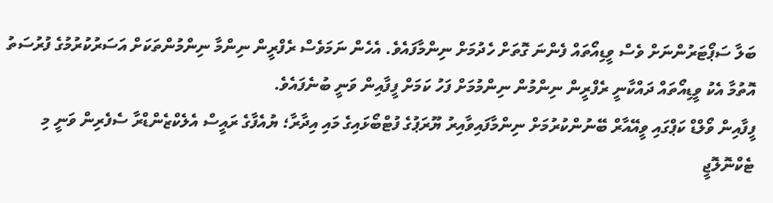ބަލާ ސަޕޯޓަރުންނަށް ވެސް ވީޑިއޯތައް ފެންނަ ގޮތަށް ހެދުމަށް ނިންމާފައެވެ. އެހެން ނަމަވެސް ރެފްރީން ނިންމާ ނިންމުންތަކަށް އަސަރުކުރުމުގެ ފުރުސަތު އޮތުމާ އެކު ވީޑިއޯތައް ދައްކާނީ ރެފްރީން ނިންމުން ނިންމުމަށް ފަހު ކަމަށް ފީފާއިން ވަނީ ބުނެފައެވެ.
ފީފާއިން ވޯލްޑް ކަޕްގައި ވީއޭއާރް ބޭނުންކުރުމަށް ނިންމާފައިވާއިރު ޔޫރަޕުގެ ފުޓްބޯޅައިގެ މައި އިދާރާ؛ ޔުއެފާގެ ރައީސް އެލެކްޒެންޑްރާ ސެފެރިން ވަނީ މި ޓެކްނޮލޮޖީ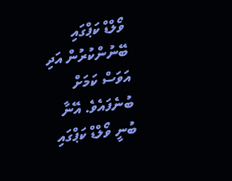ވޯލްޑް ކަޕްގައި ބޭނުންކުރުން އަދި އަވަސް ކަމަށް ބުނެފައެވެ. އޭނާ ބުނީ ވޯލްޑް ކަޕްގައި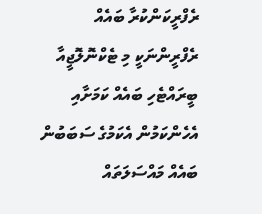ރެފްރީކަންކުރާ ބައެއް ރެފްރީންނަކީ މި ޓެކްނޮލޮޖީއާ ބީރައްޓެހި ބައެއް ކަމަށާއި އެހެންކަމުން އެކަމުގެ ސަބަބުން ބައެއް މައްސަލަތައް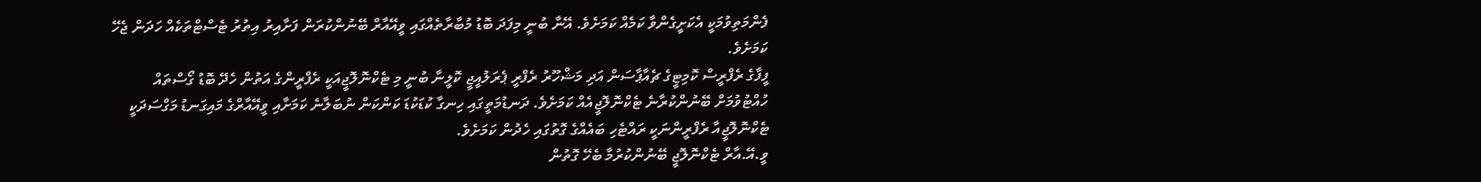ފެންމަތިވުމަކީ އެކަށީގެންވާ ކަމެއް ކަމަށެވެ. އޭނާ ބުނީ މިފަދަ ބޮޑު މުބާރާތެއްގައި ވީއޭއާރް ބޭނުންކުރަން ފަށާއިރު އިތުރު ޓެސްޓްތަކެއް ހަދަން ޖެހޭ ކަމަށެވެ.
ފީފާގެ ރެފްރީސް ކޮމިޓީގެ ޗެއާޕާސަން އަދި މަޝްހޫރު ރެފްރީ ޕެރަލުއީޖީ ކޮލީނާ ބުނީ މި ޓެކްނޮލޮޖީއަކީ ރެފްރީންގެ އަތުން ހެދޭ ބޮޑު ގޯސްތައް ހުއްޓުވުމަށް ބޭނުންކުރާނެ ޓެކްނޮލޮޖީއެއް ކަމަށެވެ. ދަނޑުމަތީގައި ހިނގާ ކުޑަކުޑަ ކަންކަން ނުބަލާނެ ކަމަށާއި ވީއޭއާރްގެ މައިގަނޑު މަގްސަދަކީ ޓެކްނޮލޮޖީއާ ރެފްރީންނަކީ ރައްޓެހި ބައެއްގެ ގޮތުގައި ހެދުން ކަމަށެވެ.
ވީ.އޭ.އާރް ޓެކްނޮލޮޖީ ބޭނުންކުރުމާ ބެހޭ ގޮތުން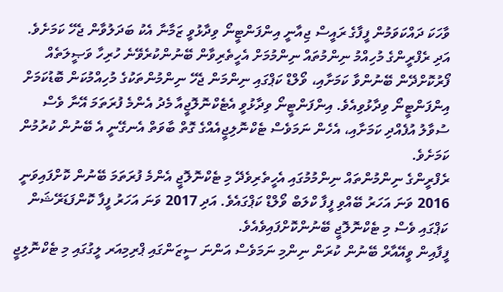ވާހަކަ ދައްކަވަމުން ފީފާގެ ރައީސް ޖިއާނީ އިންފަންޓީނޯ ވިދާޅުވީ ޒަމާނާ އެކު ބަދަލުވާން ޖެހޭ ކަމަށެވެ. އަދި ރެފްރީންގެ މުހިއްމު ނިންމުތައް ނިންމުމަށް އެހީތެރިވާން ބޭނުންކުރެވޭނެ ހުރިހާ ވަޞީލަތެއް ފޯރުކޮށްދޭން ބޭނުންވާ ކަމަށާއި، ވޯލްޑް ކަޕްގައި ނިންމަން ޖެހޭ ނިންމުންތަކުގެ މުހިއްމުކަން ބޮޑުކަމަށް އިންފަންޓީނޯ ވިދާޅުވިއެވެ. އިންފަންޓީނޯ ވިދާޅުވީ އެޓެކްނޮލޮޖީއާ މެދު އެންމެ ފުރަތަމަ އޭނާ ވެސް ސުވާލު އުފެއްދި ކަމަށާއި، އެހެން ނަމަވެސް ޓެކްނޮލިޖީއެއްގެ ގޮތް ބާވަތް އެނގޭނީ އެ ބޭނުން ކުރުމުން ކަމަށެވެ.
ރެފްރީންގެ ނިންމުންތައް ނިންމުމުގައި އެހީތެރިވެދޭ މި ޓެކްނޮލޮޖީ އެންމެ ފުރަތަމަ ބޭނުން ކޮށްފައިވަނީ 2016 ވަނަ އަހަރު ބޭއްވި ފީފާ ކްލަބް ވޯލްޑް ކަޕްގައެވެ. އަދި 2017 ވަނަ އަހަރު ފީފާ ކޮންފަޑަރޭޝަން ކަޕްގައި ވެސް މި ޓެކްނޮލޮޖީ ބޭނުންކޮށްފައިވެއެވެ.
ފީފާއިން ވީއޭއާރް ބޭނުން ކުރަން ނިންމި ނަމަވެސް އަންނަ ސީޒަންގައި ޕްރިމިއަރ ލީގުގައި މި ޓެކްނޮލިޖީ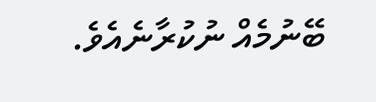ބޭނުމެއް ނުކުރާނެއެވެ.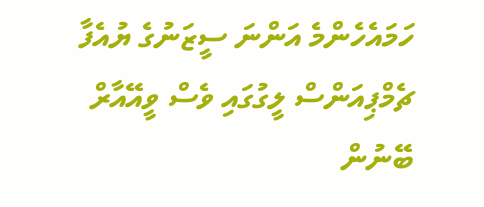ހަމައެހެންމެ އަންނަ ސީޒަނުގެ ޔުއެފާ ޗެމްޕިއަންސް ލީގުގައި ވެސް ވީއޭއާރް ބޭނުން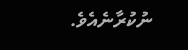ނުކުރާނެއެވެ.